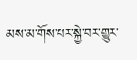མས་མ་གོས་པར་སྐྱེ་བར་གྱུར་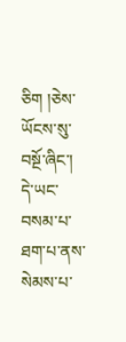ཅིག །ཅེས་ཡོངས་སུ་བསྔོ་ཞིང་། དེ་ཡང་བསམ་པ་ཐག་པ་ནས་སེམས་པ་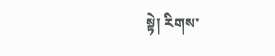སྟེ། རིགས་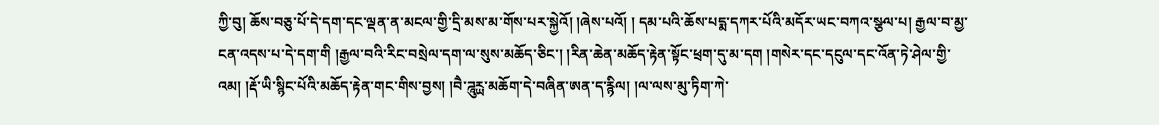ཀྱི་བུ། ཆོས་བཅུ་པོ་དེ་དག་དང་ལྡན་ན་མངལ་གྱི་དྲི་མས་མ་གོས་པར་སྐྱེའོ། །ཞེས་པའོ། ། དམ་པའི་ཆོས་པདྨ་དཀར་པོའི་མདོར་ཡང་བཀའ་སྩལ་པ། རྒྱལ་བ་མྱ་ངན་འདས་པ་དེ་དག་གི །རྒྱལ་བའི་རིང་བསྲེལ་དག་ལ་སུས་མཆོད་ཅིང་། །རིན་ཆེན་མཆོད་རྟེན་སྟོང་ཕྲག་དུ་མ་དག །གསེར་དང་དངུལ་དང་འོན་ཏེ་ཤེལ་གྱི་འམ། །རྡོ་ཡི་སྙིང་པོའི་མཆོད་རྟེན་གང་གིས་བྱས། །བཻ་ཌཱུཪྻ་མཆོག་དེ་བཞིན་ཨན་ད་རྙིལ། །ལ་ལས་མུ་ཏིག་ཀེ་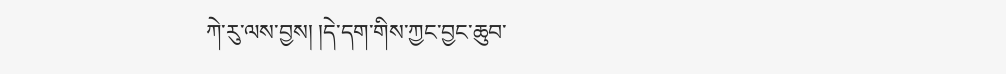ཀེ་རུ་ལས་བྱས། །དེ་དག་གིས་ཀྱང་བྱང་ཆུབ་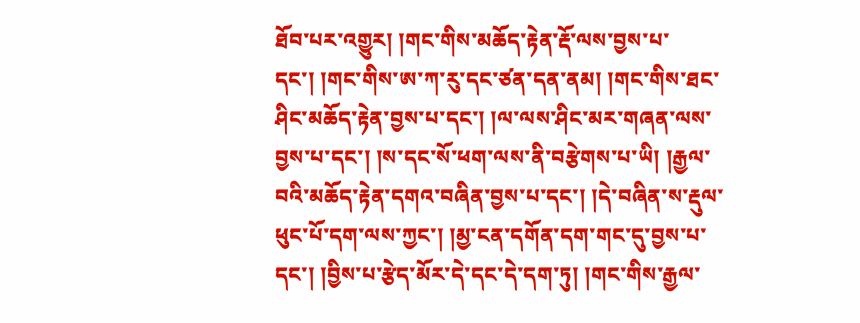ཐོབ་པར་འགྱུར། །གང་གིས་མཆོད་རྟེན་རྡོ་ལས་བྱས་པ་དང་། །གང་གིས་ཨ་ཀ་རུ་དང་ཙན་དན་ནམ། །གང་གིས་ཐང་ཤིང་མཆོད་རྟེན་བྱས་པ་དང་། །ལ་ལས་ཤིང་མར་གཞན་ལས་བྱས་པ་དང་། །ས་དང་སོ་ཕག་ལས་ནི་བརྩེགས་པ་ཡི། །རྒྱལ་བའི་མཆོད་རྟེན་དགའ་བཞིན་བྱས་པ་དང་། །དེ་བཞིན་ས་རྡུལ་ཕུང་པོ་དག་ལས་ཀྱང་། །མྱ་ངན་དགོན་དག་གང་དུ་བྱས་པ་དང་། །བྱིས་པ་རྩེད་མོར་དེ་དང་དེ་དག་ཏུ། །གང་གིས་རྒྱལ་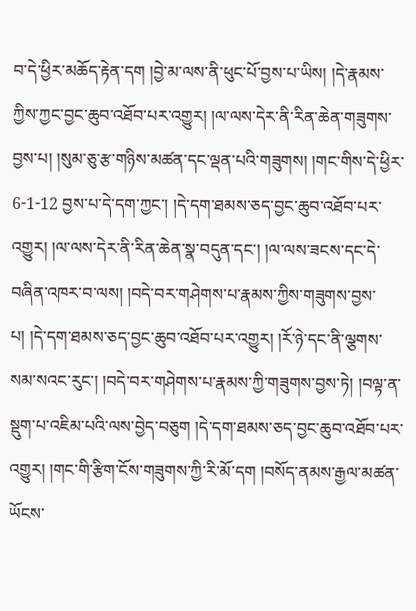བ་དེ་ཕྱིར་མཆོད་རྟེན་དག །བྱེ་མ་ལས་ནི་ཕུང་པོ་བྱས་པ་ཡིས། །དེ་རྣམས་ཀྱིས་ཀྱང་བྱང་ཆུབ་འཐོབ་པར་འགྱུར། །ལ་ལས་དེར་ནི་རིན་ཆེན་གཟུགས་བྱས་པ། །སུམ་ཅུ་རྩ་གཉིས་མཚན་དང་ལྡན་པའི་གཟུགས། །གང་གིས་དེ་ཕྱིར་ 6-1-12 བྱས་པ་དེ་དག་ཀྱང་། །དེ་དག་ཐམས་ཅད་བྱང་ཆུབ་འཐོབ་པར་འགྱུར། །ལ་ལས་དེར་ནི་རིན་ཆེན་སྣ་བདུན་དང་། །ལ་ལས་ཟངས་དང་དེ་བཞིན་འཁར་བ་ལས། །བདེ་བར་གཤེགས་པ་རྣམས་ཀྱིས་གཟུགས་བྱས་པ། །དེ་དག་ཐམས་ཅད་བྱང་ཆུབ་འཐོབ་པར་འགྱུར། །རོ་ཉེ་དང་ནི་ལྕགས་སམ་སའང་རུང་། །བདེ་བར་གཤེགས་པ་རྣམས་ཀྱི་གཟུགས་བྱས་ཏེ། །བལྟ་ན་སྡུག་པ་འཇིམ་པའི་ལས་བྱེད་བཅུག །དེ་དག་ཐམས་ཅད་བྱང་ཆུབ་འཐོབ་པར་འགྱུར། །གང་གི་རྩིག་ངོས་གཟུགས་ཀྱི་རི་མོ་དག །བསོད་ནམས་རྒྱལ་མཚན་ཡོངས་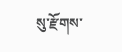སུ་རྫོགས་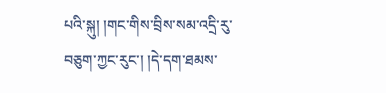པའི་སྐུ། །གང་གིས་བྲིས་སམ་འདྲི་རུ་བཅུག་ཀྱང་རུང་། །དེ་དག་ཐམས་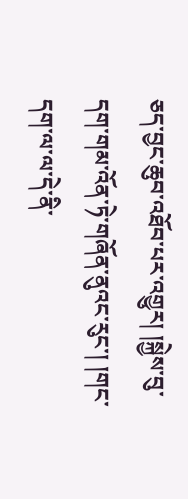ཅད་བྱང་ཆུབ་འཐོབ་པར་འགྱུར། །སྐྱེས་བུ་དག་གམ་འོན་ཏེ་གཞོན་ནུའང་རུང་། །གང་དག་ལ་ལ་དེ་ནི་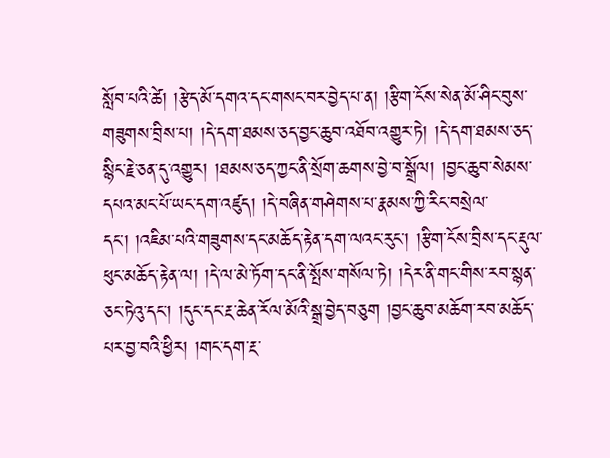སློབ་པའི་ཚེ། །རྩེད་མོ་དགའ་དང་གསང་བར་བྱེད་པ་ན། །རྩིག་ངོས་སེན་མོ་ཤིང་བུས་གཟུགས་བྲིས་པ། །དེ་དག་ཐམས་ཅད་བྱང་ཆུབ་འཐོབ་འགྱུར་ཏེ། །དེ་དག་ཐམས་ཅད་སྙིང་རྗེ་ཅན་དུ་འགྱུར། །ཐམས་ཅད་ཀྱང་ནི་སྲོག་ཆགས་བྱེ་བ་སྒྲོལ། །བྱང་ཆུབ་སེམས་དཔའ་མང་པོ་ཡང་དག་འཛུད། །དེ་བཞིན་གཤེགས་པ་རྣམས་ཀྱི་རིང་བསྲེལ་དང་། །འཇིམ་པའི་གཟུགས་དང་མཆོད་རྟེན་དག་ལའང་རུང་། །རྩིག་ངོས་བྲིས་དང་རྡུལ་ཕུང་མཆོད་རྟེན་ལ། །དེ་ལ་མེ་ཏོག་དང་ནི་སྤོས་གསོལ་ཏེ། །དེར་ནི་གང་གིས་རབ་སྙན་ཅང་ཏེའུ་དང་། །དུང་དང་རྔ་ཆེན་རོལ་མོའི་སྒྲ་བྱེད་བཅུག །བྱང་ཆུབ་མཆོག་རབ་མཆོད་པར་བྱ་བའི་ཕྱིར། །གང་དག་རྔ་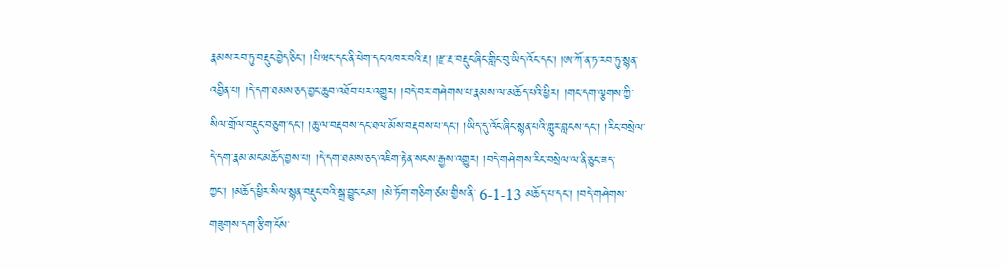རྣམས་རབ་ཏུ་བརྡུང་བྱེད་ཅིང་། །པི་ཝང་དང་ནི་ཕེག་དང་འཁར་བའི་རྔ། །རྫ་རྔ་བརྡུང་ཞིང་གླིང་བུ་ཡིད་འོང་དང་། །ཨ་ཀོ་ན་ཏ་རབ་ཏུ་སྙན་འབྱིན་པ། །དེ་དག་ཐམས་ཅད་བྱང་ཆུབ་འཐོབ་པར་འགྱུར། །བདེ་བར་གཤེགས་པ་རྣམས་ལ་མཆོད་པའི་ཕྱིར། །གང་དག་ལྕགས་ཀྱི་སིལ་གྲོལ་བརྡུང་བཅུག་དང་། །ཆུ་ལ་བརྡབས་དང་ཐལ་མོས་བརྡབས་པ་དང་། །ཡིད་དུ་འོང་ཞིང་སྙན་པའི་གླུར་བླངས་དང་། །རིང་བསྲེལ་དེ་དག་རྣམ་མང་མཆོད་བྱས་པ། །དེ་དག་ཐམས་ཅད་འཇིག་རྟེན་སངས་རྒྱས་འགྱུར། །བདེ་གཤེགས་རིང་བསྲེལ་ལ་ནི་ཅུང་ཟད་ཀྱང་། །མཆོད་ཕྱིར་སིལ་སྙན་བརྡུང་བའི་སྒྲ་བྱུང་ངམ། །མེ་ཏོག་གཅིག་ཙམ་གྱིས་ནི་ 6-1-13 མཆོད་པ་དང་། །བདེ་གཤེགས་གཟུགས་དག་རྩིག་ངོས་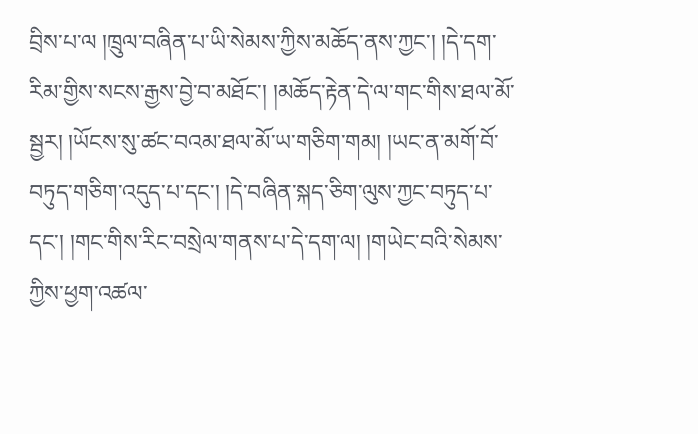བྲིས་པ་ལ །ཁྲུལ་བཞིན་པ་ཡི་སེམས་ཀྱིས་མཆོད་ནས་ཀྱང་། །དེ་དག་རིམ་གྱིས་སངས་རྒྱས་བྱེ་བ་མཐོང་། །མཆོད་རྟེན་དེ་ལ་གང་གིས་ཐལ་མོ་སྦྱར། །ཡོངས་སུ་ཚང་བའམ་ཐལ་མོ་ཡ་གཅིག་གམ། །ཡང་ན་མགོ་བོ་བཏུད་གཅིག་འདུད་པ་དང་། །དེ་བཞིན་སྐད་ཅིག་ལུས་ཀྱང་བཏུད་པ་དང་། །གང་གིས་རིང་བསྲེལ་གནས་པ་དེ་དག་ལ། །གཡེང་བའི་སེམས་ཀྱིས་ཕྱག་འཚལ་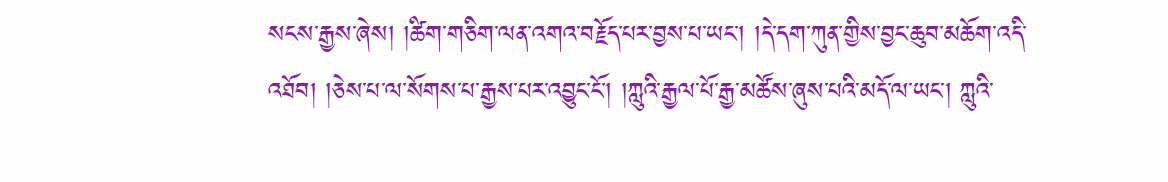སངས་རྒྱས་ཞེས། །ཚིག་གཅིག་ལན་འགའ་བརྗོད་པར་བྱས་པ་ཡང་། །དེ་དག་ཀུན་གྱིས་བྱང་ཆུབ་མཆོག་འདི་འཐོབ། །ཅེས་པ་ལ་སོགས་པ་རྒྱས་པར་འབྱུང་ངོ་། །ཀླུའི་རྒྱལ་པོ་རྒྱ་མཚོས་ཞུས་པའི་མདོ་ལ་ཡང་། ཀླུའི་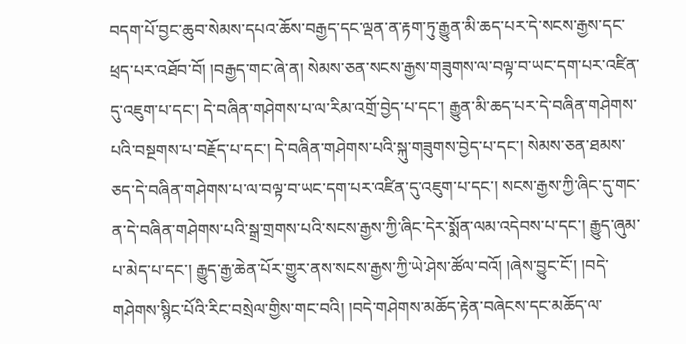བདག་པོ་བྱང་ཆུབ་སེམས་དཔའ་ཆོས་བརྒྱད་དང་ལྡན་ན་རྟག་ཏུ་རྒྱུན་མི་ཆད་པར་དེ་སངས་རྒྱས་དང་ཕྲད་པར་འཐོབ་བོ། །བརྒྱད་གང་ཞེ་ན། སེམས་ཅན་སངས་རྒྱས་གཟུགས་ལ་བལྟ་བ་ཡང་དག་པར་འཛིན་དུ་འཇུག་པ་དང་། དེ་བཞིན་གཤེགས་པ་ལ་རིམ་འགྲོ་བྱེད་པ་དང་། རྒྱུན་མི་ཆད་པར་དེ་བཞིན་གཤེགས་པའི་བསྔགས་པ་བརྗོད་པ་དང་། དེ་བཞིན་གཤེགས་པའི་སྐུ་གཟུགས་བྱེད་པ་དང་། སེམས་ཅན་ཐམས་ཅད་དེ་བཞིན་གཤེགས་པ་ལ་བལྟ་བ་ཡང་དག་པར་འཛིན་དུ་འཇུག་པ་དང་། སངས་རྒྱས་ཀྱི་ཞིང་དུ་གང་ན་དེ་བཞིན་གཤེགས་པའི་སྒྲ་གྲགས་པའི་སངས་རྒྱས་ཀྱི་ཞིང་དེར་སྨོན་ལམ་འདེབས་པ་དང་། རྒྱུད་ཞུམ་པ་མེད་པ་དང་། རྒྱུད་རྒྱ་ཆེན་པོར་གྱུར་ནས་སངས་རྒྱས་ཀྱི་ཡེ་ཤེས་ཚོལ་བའོ། །ཞེས་བྱུང་ངོ་། །བདེ་གཤེགས་སྙིང་པོའི་རིང་བསྲེལ་གྱིས་གང་བའི། །བདེ་གཤེགས་མཆོད་རྟེན་བཞེངས་དང་མཆོད་ལ་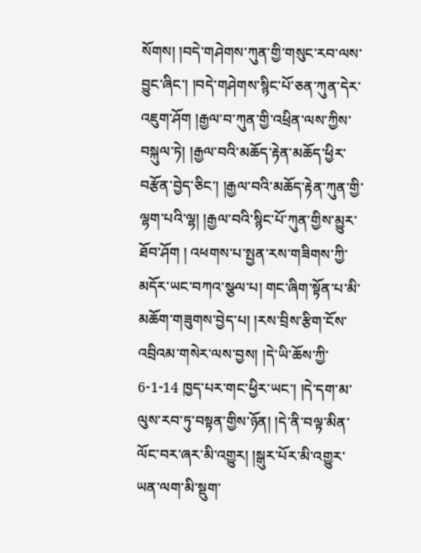སོགས། །བདེ་གཤེགས་ཀུན་གྱི་གསུང་རབ་ལས་བྱུང་ཞིང་། །བདེ་གཤེགས་སྙིང་པོ་ཅན་ཀུན་དེར་འཇུག་ཤོག །རྒྱལ་བ་ཀུན་གྱི་འཕྲིན་ལས་ཀྱིས་བསྐུལ་ཏེ། །རྒྱལ་བའི་མཆོད་རྟེན་མཆོད་ཕྱིར་བརྩོན་བྱེད་ཅིང་། །རྒྱལ་བའི་མཆོད་རྟེན་ཀུན་གྱི་ལྷག་པའི་ལྷ། །རྒྱལ་བའི་སྙིང་པོ་ཀུན་གྱིས་མྱུར་ཐོབ་ཤོག ། འཕགས་པ་སྤྱན་རས་གཟིགས་ཀྱི་མདོར་ཡང་བཀའ་སྩལ་པ། གང་ཞིག་སྟོན་པ་མི་མཆོག་གཟུགས་བྱེད་པ། །རས་བྲིས་རྩིག་ངོས་འབྲིའམ་གསེར་ལས་བྱས། །དེ་ཡི་ཆོས་ཀྱི་ 6-1-14 ཁྱད་པར་གང་ཕྱིར་ཡང་། །དེ་དག་མ་ལུས་རབ་ཏུ་བསྟན་གྱིས་ཉོན། །དེ་ནི་བལྟ་མིན་ལོང་བར་ཞར་མི་འགྱུར། །སྒུར་པོར་མི་འགྱུར་ཡན་ལག་མི་སྡུག་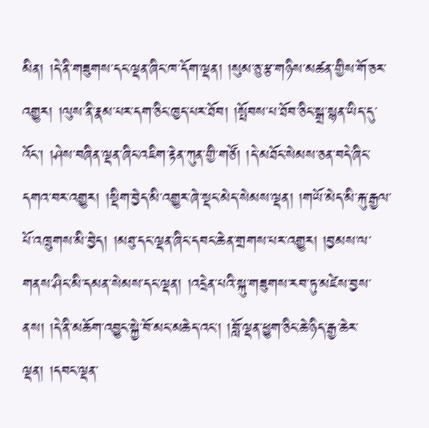མིན། །དེ་ནི་གཟུགས་དང་ལྡན་ཞིང་ཁ་དོག་ལྡན། །སུམ་ཅུ་རྩ་གཉིས་མཚན་གྱིས་གོ་ཅར་འགྱུར། །ལུས་ནི་རྣམ་པར་དག་ཅིང་ཁྱད་པར་ཐོབ། །སྤོབས་པ་ཐོབ་ཅིང་སྒྲ་སྙན་ཡིད་དུ་འོང་། །ཤེས་བཞིན་ལྡན་ཞིང་འཇིག་རྟེན་ཀུན་གྱི་གཙོ། །དེ་མཐོང་སེམས་ཅན་བདེ་ཞིང་དགའ་བར་འགྱུར། །སྡིག་བྱེད་མི་འགྱུར་ཞེ་སྡང་མེད་སེམས་ལྡན། །གཡོ་མེད་མི་རྐུ་རྒྱལ་པོ་འཁྲུགས་མི་བྱེད། །མཐུ་དང་ལྡན་ཞིང་དབང་ཆེན་གྲགས་པར་འགྱུར། །བྱམས་ལ་གནས་ཤིང་མི་དམན་སེམས་དང་ལྡན། །འདྲེན་པའི་སྐུ་གཟུགས་རབ་ཏུ་མཛེས་བྱས་ནས། །དེ་ནི་མཆོག་འབྱུང་སྐྱེ་བོ་མང་མཆེད་འང་། །བློ་ལྡན་ཕྱུག་ཅིང་ཆེ་ཉིད་རྒྱ་ཆེར་ལྡན། །དབང་ལྡན་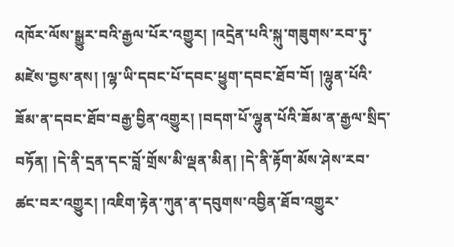འཁོར་ལོས་སྒྱུར་བའི་རྒྱལ་པོར་འགྱུར། །འདྲེན་པའི་སྐུ་གཟུགས་རབ་ཏུ་མཛེས་བྱས་ནས། །ལྷ་ཡི་དབང་པོ་དབང་ཕྱུག་དབང་ཐོབ་བོ། །ལྷུན་པོའི་ཟོམ་ན་དབང་ཐོབ་བརྒྱ་བྱིན་འགྱུར། །བདག་པོ་ལྷུན་པོའི་ཟོམ་ན་རྒྱལ་སྲིད་བཏོན། །དེ་ནི་དྲན་དང་བློ་གྲོས་མི་ལྡན་མིན། །དེ་ནི་རྟོག་མོས་ཤེས་རབ་ཚང་བར་འགྱུར། །འཇིག་རྟེན་ཀུན་ན་དབུགས་འབྱིན་ཐོབ་འགྱུར་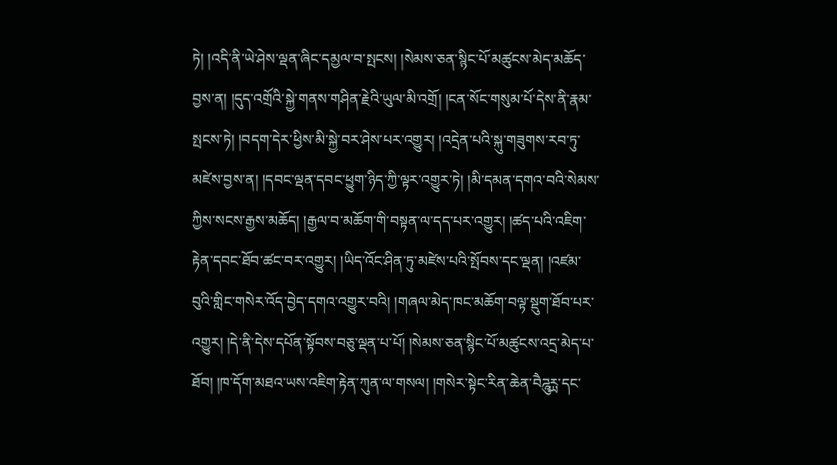ཏེ། །འདི་ནི་ཡེ་ཤེས་ལྡན་ཞིང་དམྱལ་བ་སྤངས། །སེམས་ཅན་སྙིང་པོ་མཚུངས་མེད་མཆོད་བྱས་ན། །དུད་འགྲོའི་སྐྱེ་གནས་གཤིན་རྗེའི་ཡུལ་མི་འགྲོ། །ངན་སོང་གསུམ་པོ་དེས་ནི་རྣམ་སྤངས་ཏེ། །བདག་དེར་ཕྱིས་མི་སྐྱེ་བར་ཤེས་པར་འགྱུར། །འདྲེན་པའི་སྐུ་གཟུགས་རབ་ཏུ་མཛེས་བྱས་ན། །དབང་ལྡན་དབང་ཕྱུག་ཉིད་ཀྱི་ལྟར་འགྱུར་ཏེ། །མི་དམན་དགའ་བའི་སེམས་ཀྱིས་སངས་རྒྱས་མཆོད། །རྒྱལ་བ་མཆོག་གི་བསྟན་ལ་དད་པར་འགྱུར། །ཚད་པའི་འཇིག་རྟེན་དབང་ཐོབ་ཚང་བར་འགྱུར། །ཡིད་འོང་ཤིན་ཏུ་མཛེས་པའི་སྤོབས་དང་ལྡན། །འཛམ་བུའི་གླིང་གསེར་འོད་བྱེད་དགའ་འགྱུར་བའི། །གཞལ་མེད་ཁང་མཆོག་བལྟ་སྡུག་ཐོབ་པར་འགྱུར། །དེ་ནི་དེས་དཔོན་སྟོབས་བཅུ་ལྡན་པ་པོ། །སེམས་ཅན་སྙིང་པོ་མཚུངས་འདྲ་མེད་པ་ཐོབ། །ཁ་དོག་མཐའ་ཡས་འཇིག་རྟེན་ཀུན་ལ་གསལ། །གསེར་སྟེང་རིན་ཆེན་བཻཌཱུཪྻ་དང་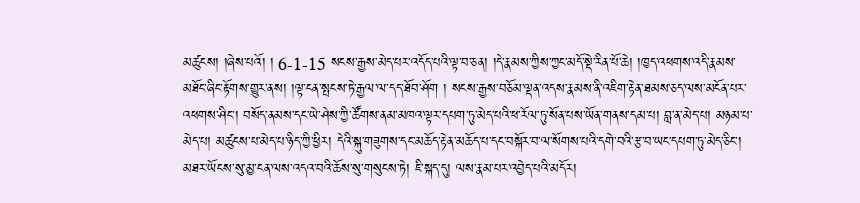མཚུངས། །ཞེས་པའོ། ། 6-1-15 སངས་རྒྱས་མེད་པར་འདོད་པའི་ལྟ་བ་ཅན། །དེ་རྣམས་ཀྱིས་ཀྱང་མདོ་སྡེ་རིན་པོ་ཆེ། །ཁྱད་འཕགས་འདི་རྣམས་མཐོང་ཞིང་རྟོགས་གྱུར་ནས། །ལྟ་ངན་སྤངས་ཏེ་རྒྱལ་ལ་དད་ཐོབ་ཤོག ། སངས་རྒྱས་བཅོམ་ལྡན་འདས་རྣམས་ནི་འཇིག་རྟེན་ཐམས་ཅད་ལས་མངོན་པར་འཕགས་ཤིང་། བསོད་ནམས་དང་ཡེ་ཤེས་ཀྱི་ཚོགས་ནམ་མཁའ་ལྟར་དཔག་ཏུ་མེད་པའི་ཕ་རོལ་ཏུ་སོན་པས་ཡོན་གནས་དམ་པ། བླ་ན་མེད་པ། མཉམ་པ་མེད་པ། མཚུངས་པ་མེད་པ་ཉིད་ཀྱི་ཕྱིར། དེའི་སྐུ་གཟུགས་དང་མཆོད་རྟེན་མཆོད་པ་དང་བསྐོར་བ་ལ་སོགས་པའི་དགེ་བའི་རྩ་བ་ཡང་དཔག་ཏུ་མེད་ཅིང་། མཐར་ཡོངས་སུ་མྱ་ངན་ལས་འདའ་བའི་ཆོས་སུ་གསུངས་ཏེ། ཇི་སྐད་དུ། ལས་རྣམ་པར་འབྱེད་པའི་མདོར།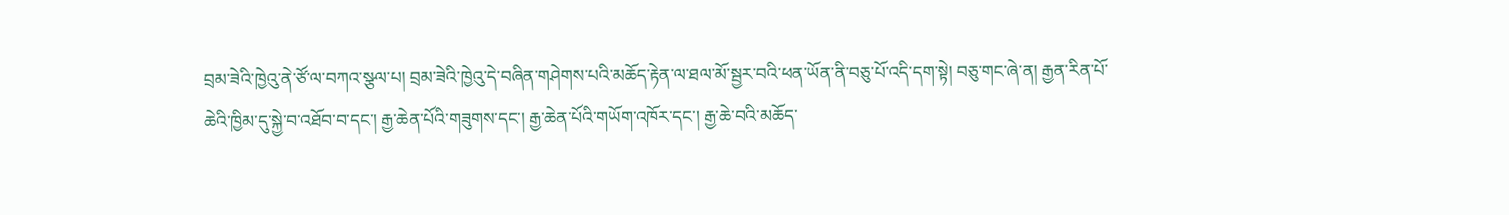བྲམ་ཟེའི་ཁྱེའུ་ནེ་ཙོ་ལ་བཀའ་སྩལ་པ། བྲམ་ཟེའི་ཁྱེའུ་དེ་བཞིན་གཤེགས་པའི་མཆོད་རྟེན་ལ་ཐལ་མོ་སྦྱར་བའི་ཕན་ཡོན་ནི་བཅུ་པོ་འདི་དག་སྟེ། བཅུ་གང་ཞེ་ན། རྒྱན་རིན་པོ་ཆེའི་ཁྱིམ་དུ་སྐྱེ་བ་འཐོབ་བ་དང་། རྒྱ་ཆེན་པོའི་གཟུགས་དང་། རྒྱ་ཆེན་པོའི་གཡོག་འཁོར་དང་། རྒྱ་ཆེ་བའི་མཆོད་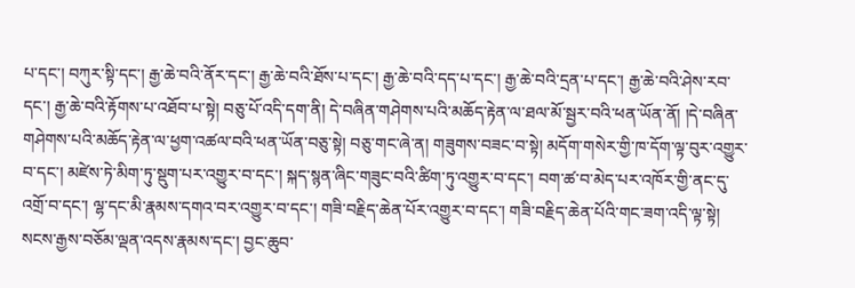པ་དང་། བཀུར་སྟི་དང་། རྒྱ་ཆེ་བའི་ནོར་དང་། རྒྱ་ཆེ་བའི་ཐོས་པ་དང་། རྒྱ་ཆེ་བའི་དད་པ་དང་། རྒྱ་ཆེ་བའི་དྲན་པ་དང་། རྒྱ་ཆེ་བའི་ཤེས་རབ་དང་། རྒྱ་ཆེ་བའི་རྟོགས་པ་འཐོབ་པ་སྟེ། བཅུ་པོ་འདི་དག་ནི། དེ་བཞིན་གཤེགས་པའི་མཆོད་རྟེན་ལ་ཐལ་མོ་སྦྱར་བའི་ཕན་ཡོན་ནོ། །དེ་བཞིན་གཤེགས་པའི་མཆོད་རྟེན་ལ་ཕྱག་འཚལ་བའི་ཕན་ཡོན་བཅུ་སྟེ། བཅུ་གང་ཞེ་ན། གཟུགས་བཟང་བ་སྟེ། མདོག་གསེར་གྱི་ཁ་དོག་ལྟ་བུར་འགྱུར་བ་དང་། མཛེས་ཏེ་མིག་ཏུ་སྡུག་པར་འགྱུར་བ་དང་། སྐད་སྙན་ཞིང་གཟུང་བའི་ཚིག་ཏུ་འགྱུར་བ་དང་། བག་ཚ་བ་མེད་པར་འཁོར་གྱི་ནང་དུ་འགྲོ་བ་དང་། ལྷ་དང་མི་རྣམས་དགའ་བར་འགྱུར་བ་དང་། གཟི་བརྗིད་ཆེན་པོར་འགྱུར་བ་དང་། གཟི་བརྗིད་ཆེན་པོའི་གང་ཟག་འདི་ལྟ་སྟེ། སངས་རྒྱས་བཅོམ་ལྡན་འདས་རྣམས་དང་། བྱང་ཆུབ་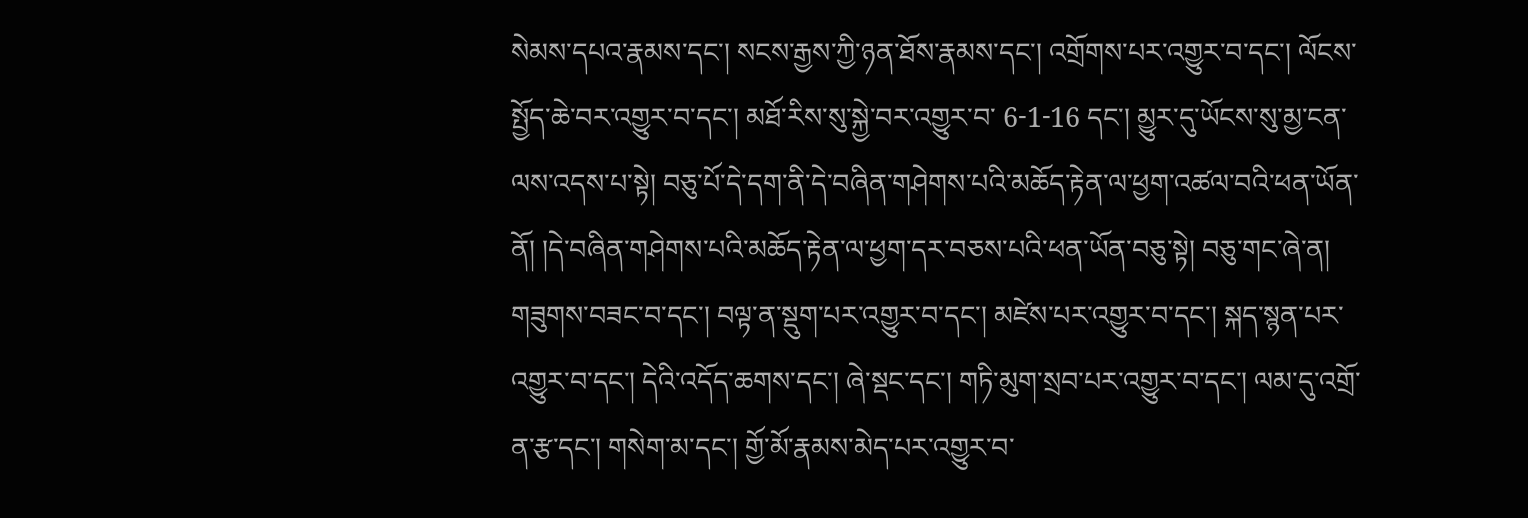སེམས་དཔའ་རྣམས་དང་། སངས་རྒྱས་ཀྱི་ཉན་ཐོས་རྣམས་དང་། འགྲོགས་པར་འགྱུར་བ་དང་། ལོངས་སྤྱོད་ཆེ་བར་འགྱུར་བ་དང་། མཐོ་རིས་སུ་སྐྱེ་བར་འགྱུར་བ་ 6-1-16 དང་། མྱུར་དུ་ཡོངས་སུ་མྱ་ངན་ལས་འདས་པ་སྟེ། བཅུ་པོ་དེ་དག་ནི་དེ་བཞིན་གཤེགས་པའི་མཆོད་རྟེན་ལ་ཕྱག་འཚལ་བའི་ཕན་ཡོན་ནོ། །དེ་བཞིན་གཤེགས་པའི་མཆོད་རྟེན་ལ་ཕྱག་དར་བཅས་པའི་ཕན་ཡོན་བཅུ་སྟེ། བཅུ་གང་ཞེ་ན། གཟུགས་བཟང་བ་དང་། བལྟ་ན་སྡུག་པར་འགྱུར་བ་དང་། མཛེས་པར་འགྱུར་བ་དང་། སྐད་སྙན་པར་འགྱུར་བ་དང་། དེའི་འདོད་ཆགས་དང་། ཞེ་སྡང་དང་། གཏི་མུག་སྲབ་པར་འགྱུར་བ་དང་། ལམ་དུ་འགྲོ་ན་རྩ་དང་། གསེག་མ་དང་། གྱོ་མོ་རྣམས་མེད་པར་འགྱུར་བ་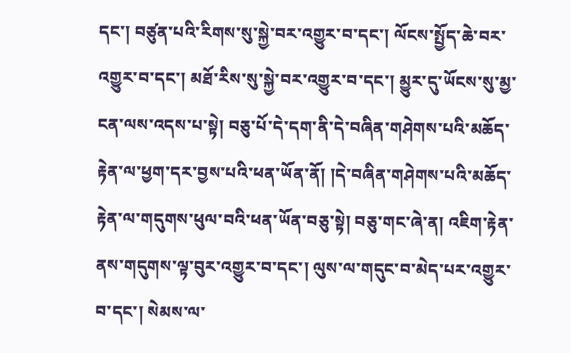དང་། བཙུན་པའི་རིགས་སུ་སྐྱེ་བར་འགྱུར་བ་དང་། ལོངས་སྤྱོད་ཆེ་བར་འགྱུར་བ་དང་། མཐོ་རིས་སུ་སྐྱེ་བར་འགྱུར་བ་དང་། མྱུར་དུ་ཡོངས་སུ་མྱ་ངན་ལས་འདས་པ་སྟེ། བཅུ་པོ་དེ་དག་ནི་དེ་བཞིན་གཤེགས་པའི་མཆོད་རྟེན་ལ་ཕྱག་དར་བྱས་པའི་ཕན་ཡོན་ནོ། །དེ་བཞིན་གཤེགས་པའི་མཆོད་རྟེན་ལ་གདུགས་ཕུལ་བའི་ཕན་ཡོན་བཅུ་སྟེ། བཅུ་གང་ཞེ་ན། འཇིག་རྟེན་ནས་གདུགས་ལྟ་བུར་འགྱུར་བ་དང་། ལུས་ལ་གདུང་བ་མེད་པར་འགྱུར་བ་དང་། སེམས་ལ་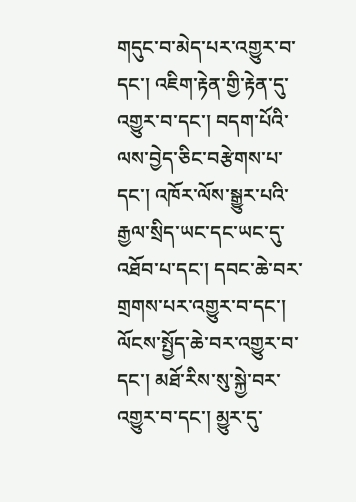གདུང་བ་མེད་པར་འགྱུར་བ་དང་། འཇིག་རྟེན་གྱི་རྟེན་དུ་འགྱུར་བ་དང་། བདག་པོའི་ལས་བྱེད་ཅིང་བརྩེགས་པ་དང་། འཁོར་ལོས་སྒྱུར་པའི་རྒྱལ་སྲིད་ཡང་དང་ཡང་དུ་འཐོབ་པ་དང་། དབང་ཆེ་བར་གྲགས་པར་འགྱུར་བ་དང་། ལོངས་སྤྱོད་ཆེ་བར་འགྱུར་བ་དང་། མཐོ་རིས་སུ་སྐྱེ་བར་འགྱུར་བ་དང་། མྱུར་དུ་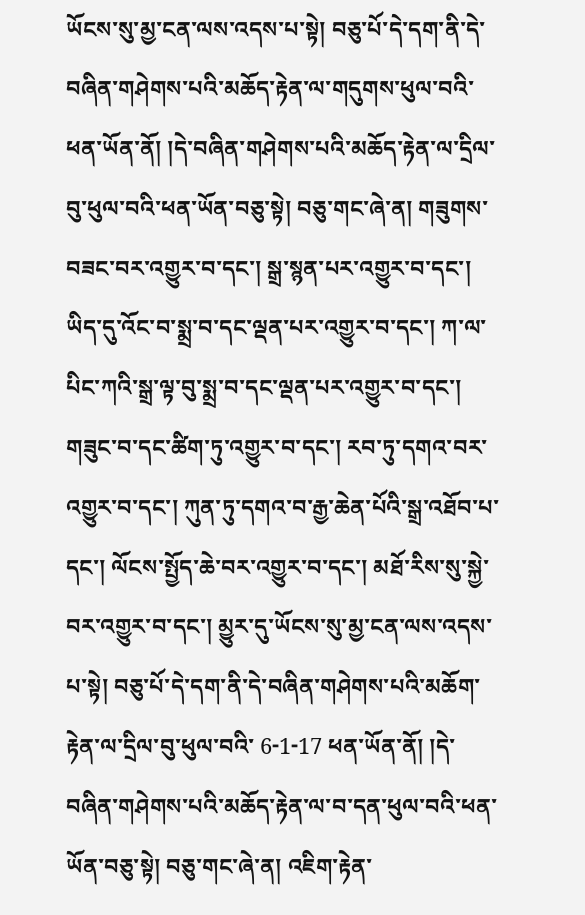ཡོངས་སུ་མྱ་ངན་ལས་འདས་པ་སྟེ། བཅུ་པོ་དེ་དག་ནི་དེ་བཞིན་གཤེགས་པའི་མཆོད་རྟེན་ལ་གདུགས་ཕུལ་བའི་ཕན་ཡོན་ནོ། །དེ་བཞིན་གཤེགས་པའི་མཆོད་རྟེན་ལ་དྲིལ་བུ་ཕུལ་བའི་ཕན་ཡོན་བཅུ་སྟེ། བཅུ་གང་ཞེ་ན། གཟུགས་བཟང་བར་འགྱུར་བ་དང་། སྒྲ་སྙན་པར་འགྱུར་བ་དང་། ཡིད་དུ་འོང་བ་སྨྲ་བ་དང་ལྡན་པར་འགྱུར་བ་དང་། ཀ་ལ་པིང་ཀའི་སྒྲ་ལྟ་བུ་སྨྲ་བ་དང་ལྡན་པར་འགྱུར་བ་དང་། གཟུང་བ་དང་ཚིག་ཏུ་འགྱུར་བ་དང་། རབ་ཏུ་དགའ་བར་འགྱུར་བ་དང་། ཀུན་ཏུ་དགའ་བ་རྒྱ་ཆེན་པོའི་སྒྲ་འཐོབ་པ་དང་། ལོངས་སྤྱོད་ཆེ་བར་འགྱུར་བ་དང་། མཐོ་རིས་སུ་སྐྱེ་བར་འགྱུར་བ་དང་། མྱུར་དུ་ཡོངས་སུ་མྱ་ངན་ལས་འདས་པ་སྟེ། བཅུ་པོ་དེ་དག་ནི་དེ་བཞིན་གཤེགས་པའི་མཆོག་རྟེན་ལ་དྲིལ་བུ་ཕུལ་བའི་ 6-1-17 ཕན་ཡོན་ནོ། །དེ་བཞིན་གཤེགས་པའི་མཆོད་རྟེན་ལ་བ་དན་ཕུལ་བའི་ཕན་ཡོན་བཅུ་སྟེ། བཅུ་གང་ཞེ་ན། འཇིག་རྟེན་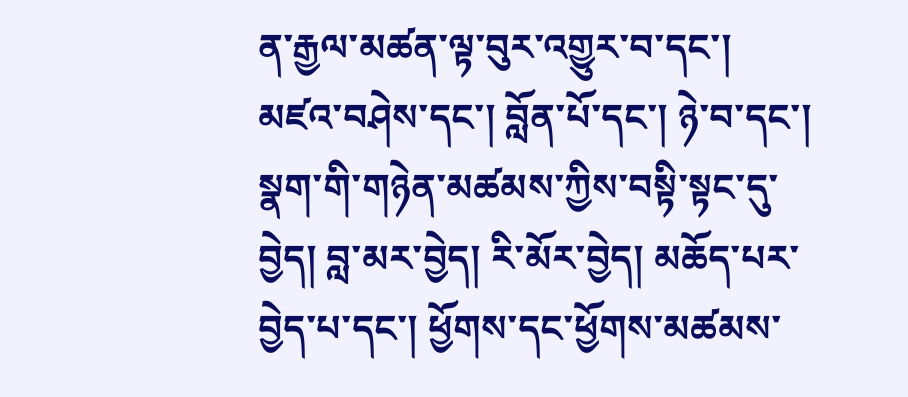ན་རྒྱལ་མཚན་ལྟ་བུར་འགྱུར་བ་དང་། མཛའ་བཤེས་དང་། བློན་པོ་དང་། ཉེ་བ་དང་། སྣག་གི་གཉེན་མཚམས་ཀྱིས་བསྟི་སྟང་དུ་བྱེད། བླ་མར་བྱེད། རི་མོར་བྱེད། མཆོད་པར་བྱེད་པ་དང་། ཕྱོགས་དང་ཕྱོགས་མཚམས་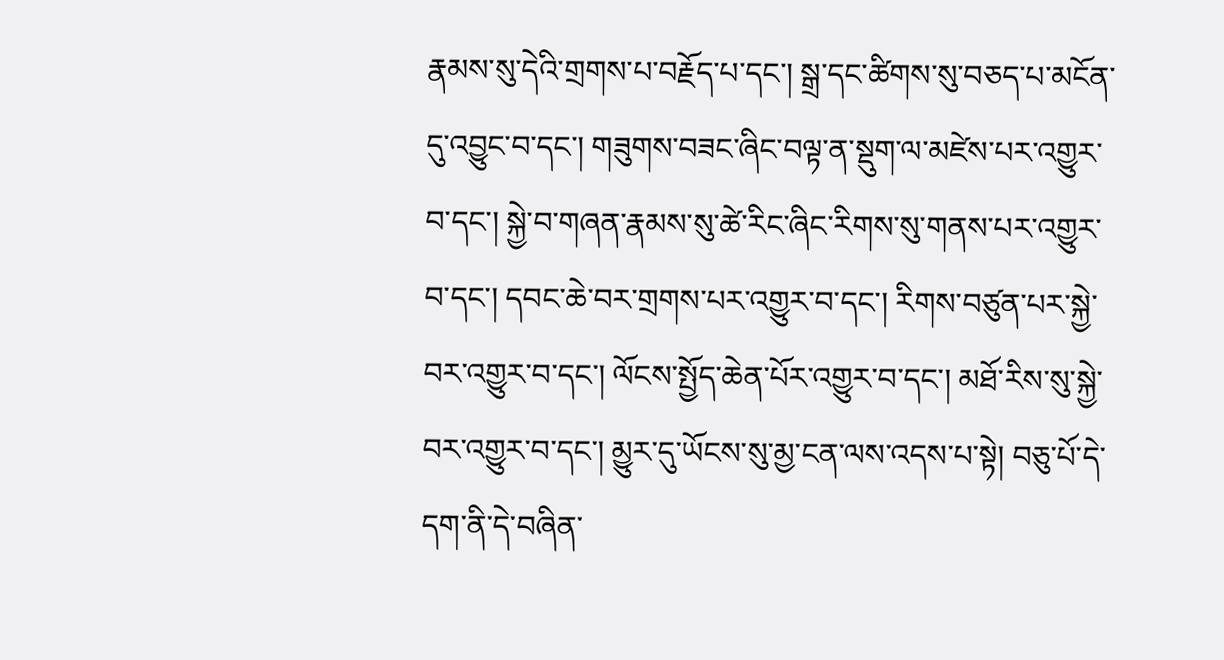རྣམས་སུ་དེའི་གྲགས་པ་བརྗོད་པ་དང་། སྒྲ་དང་ཚིགས་སུ་བཅད་པ་མངོན་དུ་འབྱུང་བ་དང་། གཟུགས་བཟང་ཞིང་བལྟ་ན་སྡུག་ལ་མཛེས་པར་འགྱུར་བ་དང་། སྐྱེ་བ་གཞན་རྣམས་སུ་ཚེ་རིང་ཞིང་རིགས་སུ་གནས་པར་འགྱུར་བ་དང་། དབང་ཆེ་བར་གྲགས་པར་འགྱུར་བ་དང་། རིགས་བཙུན་པར་སྐྱེ་བར་འགྱུར་བ་དང་། ལོངས་སྤྱོད་ཆེན་པོར་འགྱུར་བ་དང་། མཐོ་རིས་སུ་སྐྱེ་བར་འགྱུར་བ་དང་། མྱུར་དུ་ཡོངས་སུ་མྱ་ངན་ལས་འདས་པ་སྟེ། བཅུ་པོ་དེ་དག་ནི་དེ་བཞིན་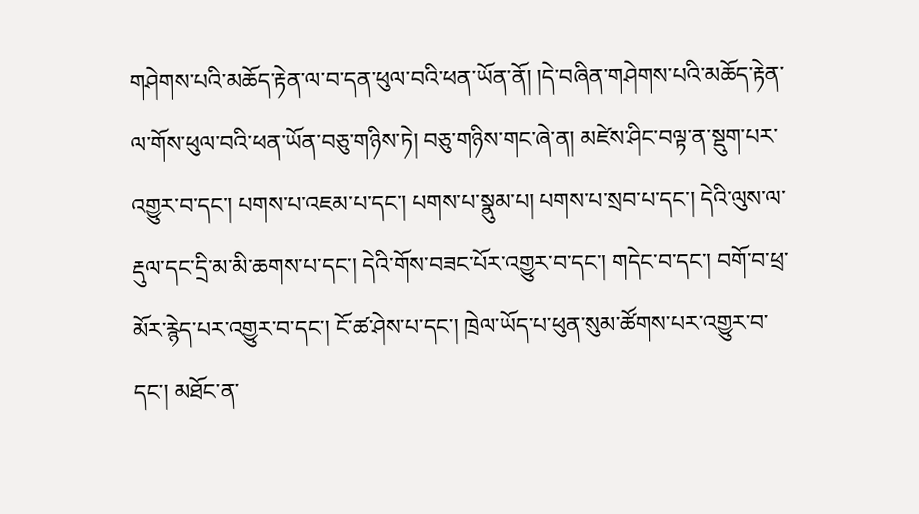གཤེགས་པའི་མཆོད་རྟེན་ལ་བ་དན་ཕུལ་བའི་ཕན་ཡོན་ནོ། །དེ་བཞིན་གཤེགས་པའི་མཆོད་རྟེན་ལ་གོས་ཕུལ་བའི་ཕན་ཡོན་བཅུ་གཉིས་ཏེ། བཅུ་གཉིས་གང་ཞེ་ན། མཛེས་ཤིང་བལྟ་ན་སྡུག་པར་འགྱུར་བ་དང་། པགས་པ་འཇམ་པ་དང་། པགས་པ་སྣུམ་པ། པགས་པ་སྲབ་པ་དང་། དེའི་ལུས་ལ་རྡུལ་དང་དྲི་མ་མི་ཆགས་པ་དང་། དེའི་གོས་བཟང་པོར་འགྱུར་བ་དང་། གདེང་བ་དང་། བགོ་བ་ཕྲ་མོར་རྙེད་པར་འགྱུར་བ་དང་། ངོ་ཚ་ཤེས་པ་དང་། ཁྲེལ་ཡོད་པ་ཕུན་སུམ་ཚོགས་པར་འགྱུར་བ་དང་། མཐོང་ན་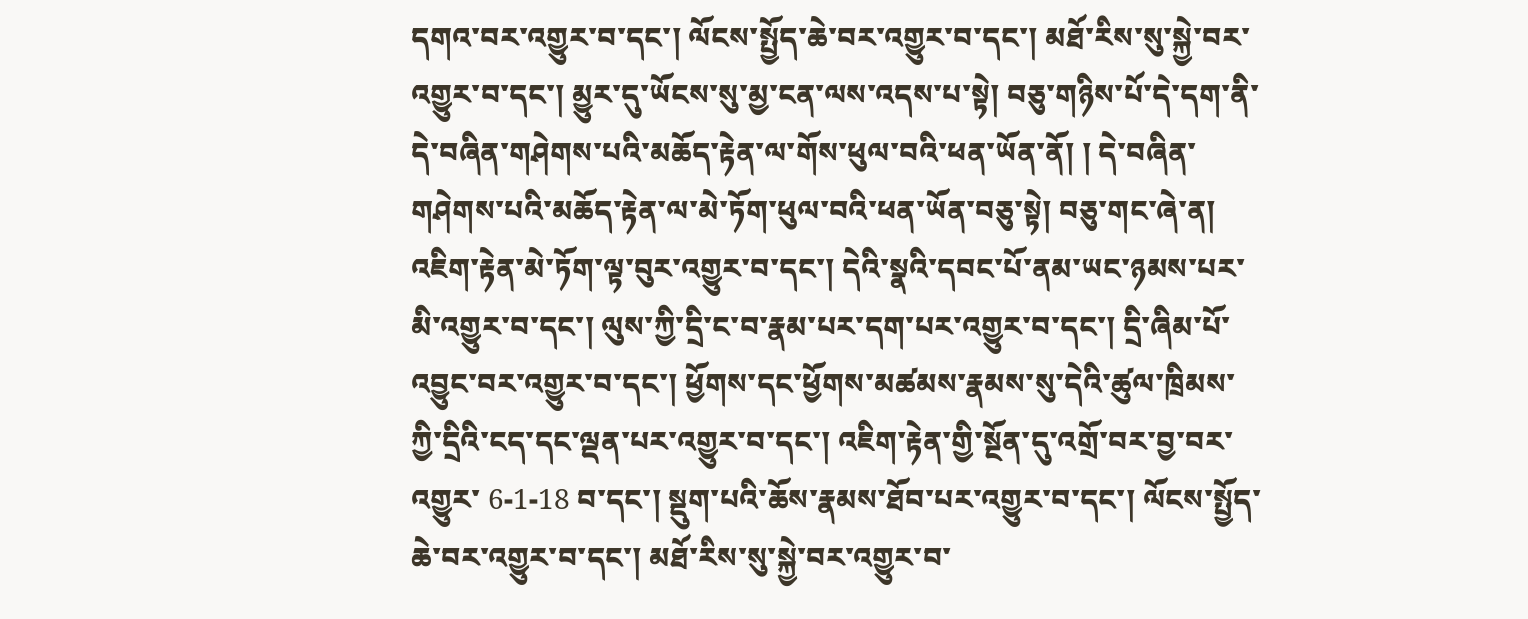དགའ་བར་འགྱུར་བ་དང་། ལོངས་སྤྱོད་ཆེ་བར་འགྱུར་བ་དང་། མཐོ་རིས་སུ་སྐྱེ་བར་འགྱུར་བ་དང་། མྱུར་དུ་ཡོངས་སུ་མྱ་ངན་ལས་འདས་པ་སྟེ། བཅུ་གཉིས་པོ་དེ་དག་ནི་དེ་བཞིན་གཤེགས་པའི་མཆོད་རྟེན་ལ་གོས་ཕུལ་བའི་ཕན་ཡོན་ནོ། ། དེ་བཞིན་གཤེགས་པའི་མཆོད་རྟེན་ལ་མེ་ཏོག་ཕུལ་བའི་ཕན་ཡོན་བཅུ་སྟེ། བཅུ་གང་ཞེ་ན། འཇིག་རྟེན་མེ་ཏོག་ལྟ་བུར་འགྱུར་བ་དང་། དེའི་སྣའི་དབང་པོ་ནམ་ཡང་ཉམས་པར་མི་འགྱུར་བ་དང་། ལུས་ཀྱི་དྲི་ང་བ་རྣམ་པར་དག་པར་འགྱུར་བ་དང་། དྲི་ཞིམ་པོ་འབྱུང་བར་འགྱུར་བ་དང་། ཕྱོགས་དང་ཕྱོགས་མཚམས་རྣམས་སུ་དེའི་ཚུལ་ཁྲིམས་ཀྱི་དྲིའི་ངད་དང་ལྡན་པར་འགྱུར་བ་དང་། འཇིག་རྟེན་གྱི་སྔོན་དུ་འགྲོ་བར་བྱ་བར་འགྱུར་ 6-1-18 བ་དང་། སྡུག་པའི་ཆོས་རྣམས་ཐོབ་པར་འགྱུར་བ་དང་། ལོངས་སྤྱོད་ཆེ་བར་འགྱུར་བ་དང་། མཐོ་རིས་སུ་སྐྱེ་བར་འགྱུར་བ་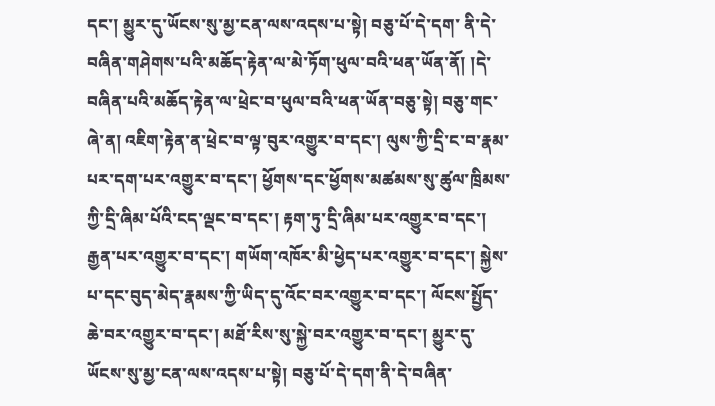དང་། མྱུར་དུ་ཡོངས་སུ་མྱ་ངན་ལས་འདས་པ་སྟེ། བཅུ་པོ་དེ་དག་ ནི་དེ་བཞིན་གཤེགས་པའི་མཆོད་རྟེན་ལ་མེ་ཏོག་ཕུལ་བའི་ཕན་ཡོན་ནོ། །དེ་བཞིན་པའི་མཆོད་རྟེན་ལ་ཕྲེང་བ་ཕུལ་བའི་ཕན་ཡོན་བཅུ་སྟེ། བཅུ་གང་ཞེ་ན། འཇིག་རྟེན་ན་ཕྲེང་བ་ལྟ་བུར་འགྱུར་བ་དང་། ལུས་ཀྱི་དྲི་ང་བ་རྣམ་པར་དག་པར་འགྱུར་བ་དང་། ཕྱོགས་དང་ཕྱོགས་མཚམས་སུ་ཚུལ་ཁྲིམས་ཀྱི་དྲི་ཞིམ་པོའི་ངད་ལྡང་བ་དང་། རྟག་ཏུ་དྲི་ཞིམ་པར་འགྱུར་བ་དང་། རྒྱན་པར་འགྱུར་བ་དང་། གཡོག་འཁོར་མི་ཕྱེད་པར་འགྱུར་བ་དང་། སྐྱེས་པ་དང་བུད་མེད་རྣམས་ཀྱི་ཡིད་དུ་འོང་བར་འགྱུར་བ་དང་། ལོངས་སྤྱོད་ཆེ་བར་འགྱུར་བ་དང་། མཐོ་རིས་སུ་སྐྱེ་བར་འགྱུར་བ་དང་། མྱུར་དུ་ཡོངས་སུ་མྱ་ངན་ལས་འདས་པ་སྟེ། བཅུ་པོ་དེ་དག་ནི་དེ་བཞིན་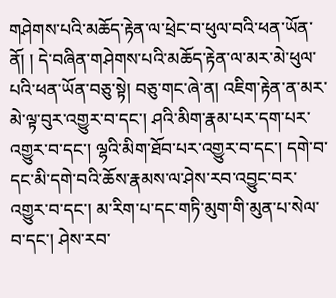གཤེགས་པའི་མཆོད་རྟེན་ལ་ཕྲེང་བ་ཕུལ་བའི་ཕན་ཡོན་ནོ། ། དེ་བཞིན་གཤེགས་པའི་མཆོད་རྟེན་ལ་མར་མེ་ཕུལ་པའི་ཕན་ཡོན་བཅུ་སྟེ། བཅུ་གང་ཞེ་ན། འཇིག་རྟེན་ན་མར་མེ་ལྟ་བུར་འགྱུར་བ་དང་། ཤའི་མིག་རྣམ་པར་དག་པར་འགྱུར་བ་དང་། ལྷའི་མིག་ཐོབ་པར་འགྱུར་བ་དང་། དགེ་བ་དང་མི་དགེ་བའི་ཆོས་རྣམས་ལ་ཤེས་རབ་འབྱུང་བར་འགྱུར་བ་དང་། མ་རིག་པ་དང་གཏི་མུག་གི་མུན་པ་སེལ་བ་དང་། ཤེས་རབ་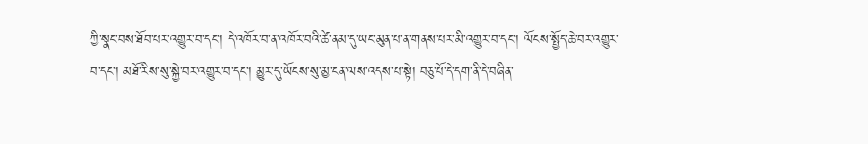ཀྱི་སྣང་བས་ཐོབ་པར་འགྱུར་བ་དང་། དེ་འཁོར་བ་ན་འཁོར་བའི་ཚེ་ནམ་དུ་ཡང་མུན་པ་ན་གནས་པར་མི་འགྱུར་བ་དང་། ལོངས་སྤྱོད་ཆེ་བར་འགྱུར་བ་དང་། མཐོ་རིས་སུ་སྐྱེ་བར་འགྱུར་བ་དང་། མྱུར་དུ་ཡོངས་སུ་མྱ་ངན་ལས་འདས་པ་སྟེ། བཅུ་པོ་དེ་དག་ནི་དེ་བཞིན་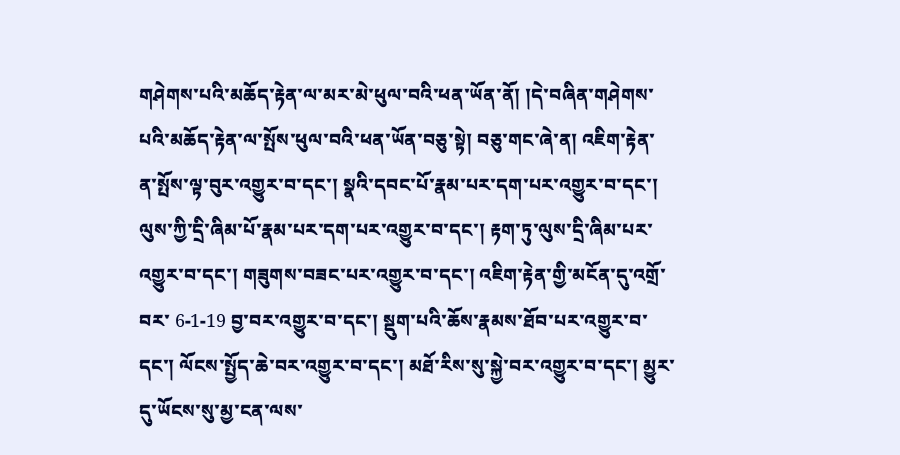གཤེགས་པའི་མཆོད་རྟེན་ལ་མར་མེ་ཕུལ་བའི་ཕན་ཡོན་ནོ། །དེ་བཞིན་གཤེགས་པའི་མཆོད་རྟེན་ལ་སྤོས་ཕུལ་བའི་ཕན་ཡོན་བཅུ་སྟེ། བཅུ་གང་ཞེ་ན། འཇིག་རྟེན་ན་སྤོས་ལྟ་བུར་འགྱུར་བ་དང་། སྣའི་དབང་པོ་རྣམ་པར་དག་པར་འགྱུར་བ་དང་། ལུས་ཀྱི་དྲི་ཞིམ་པོ་རྣམ་པར་དག་པར་འགྱུར་བ་དང་། རྟག་ཏུ་ལུས་དྲི་ཞིམ་པར་འགྱུར་བ་དང་། གཟུགས་བཟང་པར་འགྱུར་བ་དང་། འཇིག་རྟེན་གྱི་མངོན་དུ་འགྲོ་བར་ 6-1-19 བྱ་བར་འགྱུར་བ་དང་། སྡུག་པའི་ཆོས་རྣམས་ཐོབ་པར་འགྱུར་བ་དང་། ལོངས་སྤྱོད་ཆེ་བར་འགྱུར་བ་དང་། མཐོ་རིས་སུ་སྐྱེ་བར་འགྱུར་བ་དང་། མྱུར་དུ་ཡོངས་སུ་མྱ་ངན་ལས་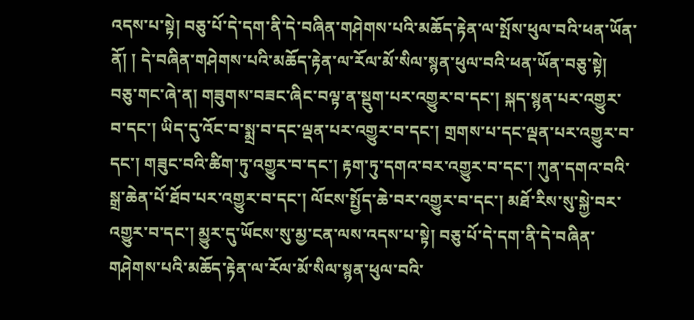འདས་པ་སྟེ། བཅུ་པོ་དེ་དག་ནི་དེ་བཞིན་གཤེགས་པའི་མཆོད་རྟེན་ལ་སྤོས་ཕུལ་བའི་ཕན་ཡོན་ནོ། ། དེ་བཞིན་གཤེགས་པའི་མཆོད་རྟེན་ལ་རོལ་མོ་སིལ་སྙན་ཕུལ་བའི་ཕན་ཡོན་བཅུ་སྟེ། བཅུ་གང་ཞེ་ན། གཟུགས་བཟང་ཞིང་བལྟ་ན་སྡུག་པར་འགྱུར་བ་དང་། སྐད་སྙན་པར་འགྱུར་བ་དང་། ཡིད་དུ་འོང་བ་སྨྲ་བ་དང་ལྡན་པར་འགྱུར་བ་དང་། གྲགས་པ་དང་ལྡན་པར་འགྱུར་བ་དང་། གཟུང་བའི་ཚིག་ཏུ་འགྱུར་བ་དང་། རྟག་ཏུ་དགའ་བར་འགྱུར་བ་དང་། ཀུན་དགའ་བའི་སྒྲ་ཆེན་པོ་ཐོབ་པར་འགྱུར་བ་དང་། ལོངས་སྤྱོད་ཆེ་བར་འགྱུར་བ་དང་། མཐོ་རིས་སུ་སྐྱེ་བར་འགྱུར་བ་དང་། མྱུར་དུ་ཡོངས་སུ་མྱ་ངན་ལས་འདས་པ་སྟེ། བཅུ་པོ་དེ་དག་ནི་དེ་བཞིན་གཤེགས་པའི་མཆོད་རྟེན་ལ་རོལ་མོ་སིལ་སྙན་ཕུལ་བའི་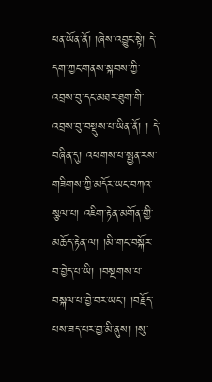ཕན་ཡོན་ནོ། །ཞེས་འབྱུང་སྟེ། དེ་དག་ཀྱང་གནས་སྐབས་ཀྱི་འབྲས་བུ་དང་མཐར་ཐུག་གི་འབྲས་བུ་བསྡུས་པ་ཡིན་ནོ། ། དེ་བཞིན་དུ། འཕགས་པ་སྤྱན་རས་གཟིགས་ཀྱི་མདོར་ཡང་བཀའ་སྩལ་པ། འཇིག་རྟེན་མགོན་གྱི་མཆོད་རྟེན་ལ། །མི་གང་བསྐོར་བ་བྱེད་པ་ཡི། །བསྔགས་པ་བསྐལ་པ་བྱེ་བར་ཡང་། །བརྗོད་པས་ཟད་པར་བྱ་མི་ནུས། །སུ་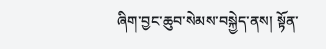ཞིག་བྱང་ཆུབ་སེམས་བསྐྱེད་ནས། སྟོན་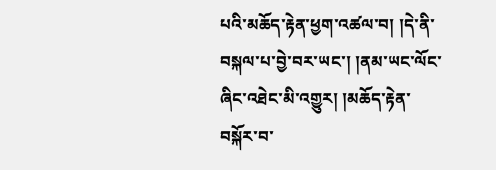པའི་མཆོད་རྟེན་ཕྱག་འཚལ་བ། །དེ་ནི་བསྐལ་པ་བྱེ་བར་ཡང་། །ནམ་ཡང་ལོང་ཞིང་འཐེང་མི་འགྱུར། །མཆོད་རྟེན་བསྐོར་བ་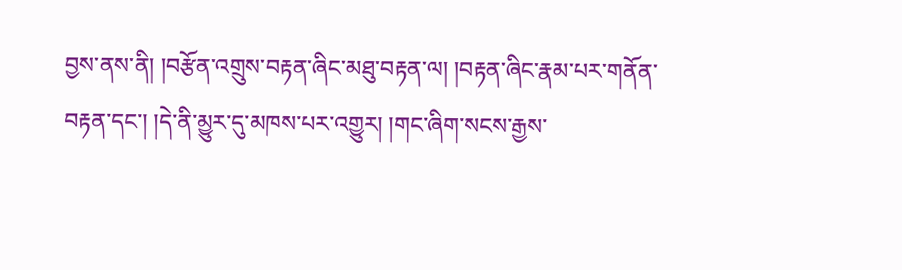བྱས་ནས་ནི། །བརྩོན་འགྲུས་བརྟན་ཞིང་མཐུ་བརྟན་ལ། །བརྟན་ཞིང་རྣམ་པར་གནོན་བརྟན་དང་། །དེ་ནི་མྱུར་དུ་མཁས་པར་འགྱུར། །གང་ཞིག་སངས་རྒྱས་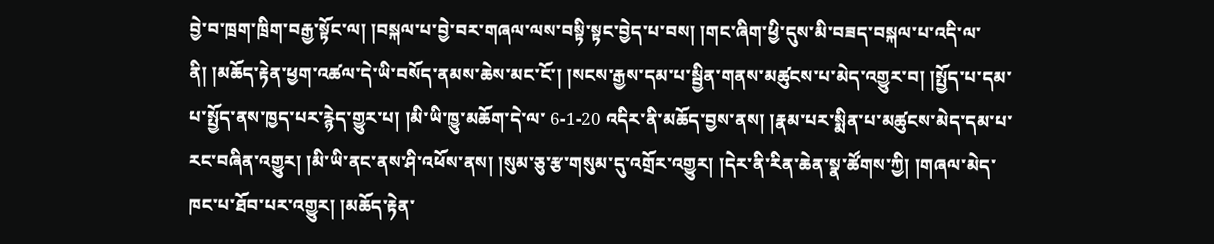བྱེ་བ་ཁྲག་ཁྲིག་བརྒྱ་སྟོང་ལ། །བསྐལ་པ་བྱེ་བར་གཞལ་ལས་བསྟི་སྟང་བྱེད་པ་བས། །གང་ཞིག་ཕྱི་དུས་མི་བཟད་བསྐལ་པ་འདི་ལ་ནི། །མཆོད་རྟེན་ཕྱག་འཚལ་དེ་ཡི་བསོད་ནམས་ཆེས་མང་ངོ་། །སངས་རྒྱས་དམ་པ་སྦྱིན་གནས་མཚུངས་པ་མེད་འགྱུར་བ། །སྤྱོད་པ་དམ་པ་སྤྱོད་ནས་ཁྱད་པར་རྙེད་གྱུར་པ། །མི་ཡི་ཁྱུ་མཆོག་དེ་ལ་ 6-1-20 འདིར་ནི་མཆོད་བྱས་ནས། །རྣམ་པར་སྨིན་པ་མཚུངས་མེད་དམ་པ་རང་བཞིན་འགྱུར། །མི་ཡི་ནང་ནས་ཤི་འཕོས་ནས། །སུམ་ཅུ་རྩ་གསུམ་དུ་འགྲོར་འགྱུར། །དེར་ནི་རིན་ཆེན་སྣ་ཚོགས་ཀྱི། །གཞལ་མེད་ཁང་པ་ཐོབ་པར་འགྱུར། །མཆོད་རྟེན་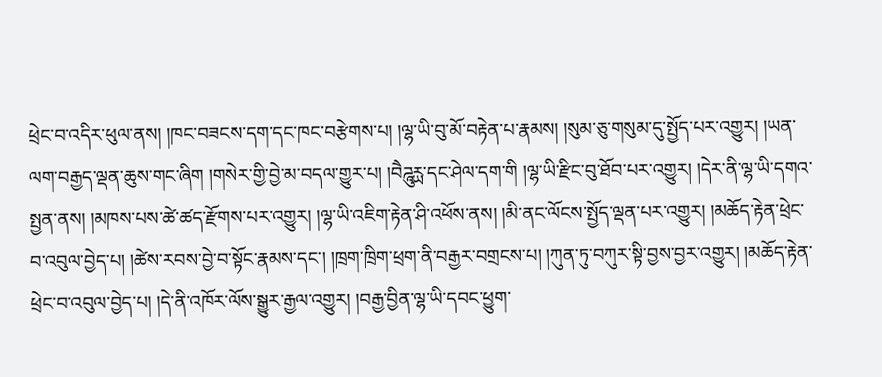ཕྲེང་བ་འདིར་ཕུལ་ནས། །ཁང་བཟངས་དག་དང་ཁང་བརྩེགས་པ། །ལྷ་ཡི་བུ་མོ་བརྟེན་པ་རྣམས། །སུམ་ཅུ་གསུམ་དུ་སྤྱོད་པར་འགྱུར། །ཡན་ལག་བརྒྱད་ལྡན་ཆུས་གང་ཞིག །གསེར་གྱི་བྱེ་མ་བདལ་གྱུར་པ། །བཻཌཱུཪྻ་དང་ཤེལ་དག་གི །ལྷ་ཡི་རྫིང་བུ་ཐོབ་པར་འགྱུར། །དེར་ནི་ལྷ་ཡི་དགའ་སྤྱན་ནས། །མཁས་པས་ཚེ་ཚད་རྫོགས་པར་འགྱུར། །ལྷ་ཡི་འཇིག་རྟེན་ཤི་འཕོས་ནས། །མི་ནང་ལོངས་སྤྱོད་ལྡན་པར་འགྱུར། །མཆོད་རྟེན་ཕྲེང་བ་འབུལ་བྱེད་པ། །ཚེས་རབས་བྱེ་བ་སྟོང་རྣམས་དང་། །ཁྲག་ཁྲིག་ཕྲག་ནི་བརྒྱར་བགྲངས་པ། །ཀུན་ཏུ་བཀུར་སྟི་བྱས་བྱར་འགྱུར། །མཆོད་རྟེན་ཕྲེང་བ་འབུལ་བྱེད་པ། །དེ་ནི་འཁོར་ལོས་སྒྱུར་རྒྱལ་འགྱུར། །བརྒྱ་བྱིན་ལྷ་ཡི་དབང་ཕྱུག་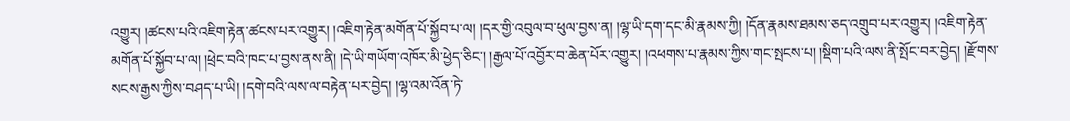འགྱུར། །ཚངས་པའི་འཇིག་རྟེན་ཚངས་པར་འགྱུར། །འཇིག་རྟེན་མགོན་པོ་སྐྱོབ་པ་ལ། །དར་གྱི་འབུལ་བ་ཕུལ་བྱས་ན། །ལྷ་ཡི་དག་དང་མི་རྣམས་ཀྱི། །དོན་རྣམས་ཐམས་ཅད་འགྲུབ་པར་འགྱུར། །འཇིག་རྟེན་མགོན་པོ་སྐྱོབ་པ་ལ། །ཕྲེང་བའི་ཁང་པ་བྱས་ནས་ནི། །དེ་ཡི་གཡོག་འཁོར་མི་ཕྱེད་ཅིང་། །རྒྱལ་པོ་འབྱོར་བ་ཆེན་པོར་འགྱུར། །འཕགས་པ་རྣམས་ཀྱིས་གང་སྤངས་པ། །སྡིག་པའི་ལས་ནི་སྤོང་བར་བྱེད། །རྫོགས་སངས་རྒྱས་ཀྱིས་བཤད་པ་ཡི། །དགེ་བའི་ལས་ལ་བརྟེན་པར་བྱེད། །ལྷ་འམ་འོན་ཏེ་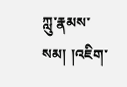ཀླུ་རྣམས་སམ། །འཇིག་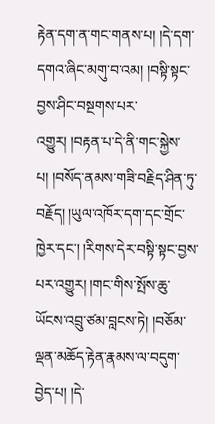རྟེན་དག་ན་གང་གནས་པ། །དེ་དག་དགའ་ཞིང་མགུ་བ་འམ། །བསྟི་སྟང་བྱས་ཤིང་བསྔགས་པར་འགྱུར། །བརྟན་པ་དེ་ནི་གང་སྐྱེས་པ། །བསོད་ནམས་གཟི་བརྗིད་ཤིན་ཏུ་བརྗོད། །ཡུལ་འཁོར་དག་དང་གྲོང་ཁྱེར་དང་། །རིགས་དེར་བསྟི་སྟང་བྱས་པར་འགྱུར། །གང་གིས་སྤོས་ཆུ་ཡོངས་འབྲུ་ཙམ་བླངས་ཏེ། །བཅོམ་ལྡན་མཆོད་རྟེན་རྣམས་ལ་བདུག་བྱེད་པ། །དེ་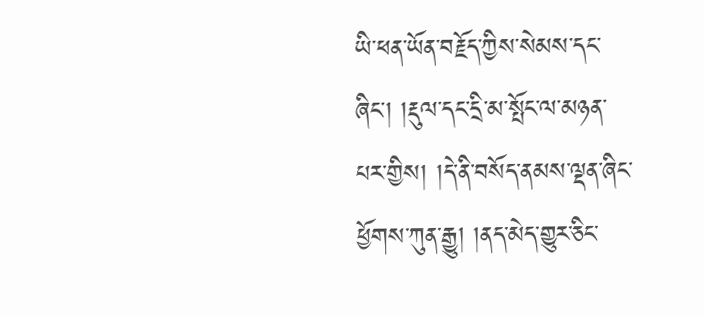ཡི་ཕན་ཡོན་བརྗོད་ཀྱིས་སེམས་དང་ཞིང་། །རྡུལ་དང་དྲི་མ་སྤོང་ལ་མཉན་པར་གྱིས། །དེ་ནི་བསོད་ནམས་ལྡན་ཞིང་ཕྱོགས་ཀུན་རྒྱུ། །ནད་མེད་གྱུར་ཅིང་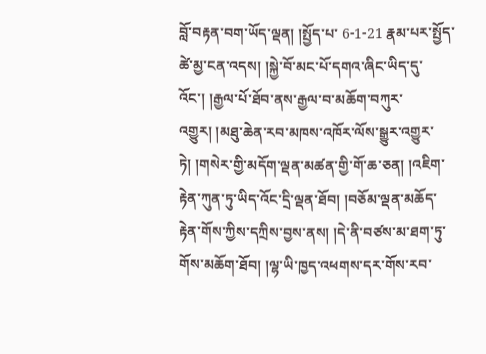བློ་བརྟན་བག་ཡོད་ལྡན། །སྤྱོད་པ་ 6-1-21 རྣམ་པར་སྤྱོད་ཚེ་མྱ་ངན་འདས། །སྐྱེ་བོ་མང་པོ་དགའ་ཞིང་ཡིད་དུ་འོང་། །རྒྱལ་པོ་ཐོབ་ནས་རྒྱལ་བ་མཆོག་བཀུར་འགྱུར། །མཐུ་ཆེན་རབ་མཁས་འཁོར་ལོས་སྒྱུར་འགྱུར་ཏེ། །གསེར་གྱི་མདོག་ལྡན་མཚན་གྱི་གོ་ཆ་ཅན། །འཇིག་རྟེན་ཀུན་ཏུ་ཡིད་འོང་དྲི་ལྡན་ཐོབ། །བཅོམ་ལྡན་མཆོད་རྟེན་གོས་ཀྱིས་དཀྲིས་བྱས་ནས། །དེ་ནི་བཙས་མ་ཐག་ཏུ་གོས་མཆོག་ཐོབ། །ལྷ་ཡི་ཁྱད་འཕགས་དར་གོས་རབ་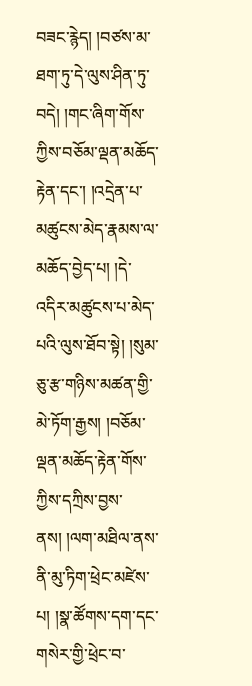བཟང་རྙེད། །བཙས་མ་ཐག་ཏུ་དེ་ལུས་ཤིན་ཏུ་བདེ། །གང་ཞིག་གོས་ཀྱིས་བཅོམ་ལྡན་མཆོད་རྟེན་དང་། །འདྲེན་པ་མཚུངས་མེད་རྣམས་ལ་མཆོད་བྱེད་པ། །དེ་འདིར་མཚུངས་པ་མེད་པའི་ལུས་ཐོབ་སྟེ། །སུམ་ཅུ་རྩ་གཉིས་མཚན་གྱི་མེ་ཏོག་རྒྱས། །བཅོམ་ལྡན་མཆོད་རྟེན་གོས་ཀྱིས་དཀྲིས་བྱས་ནས། །ལག་མཐིལ་ནས་ནི་མུ་ཏིག་ཕྲེང་མཛེས་པ། །སྣ་ཚོགས་དག་དང་གསེར་གྱི་ཕྲེང་བ་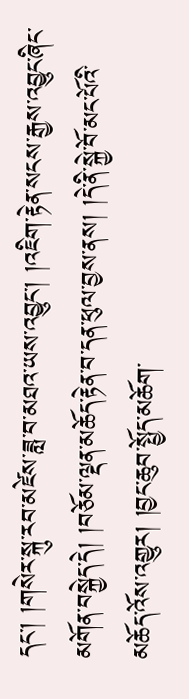དང་། །གསེར་སྐུ་རབ་མཛེས་ཟླ་བ་མཐའ་ཡས་འབྱུང་། །འཇིག་རྟེན་སངས་རྒྱས་འབྱུང་ཞིང་མགོན་བསྐྱེད་དེ། །བཅོམ་ལྡན་མཆོད་རྟེན་བ་དན་ཕུལ་བྱས་ནས། །དེ་ནི་སྐྱེ་བོ་མང་པོའི་མཆོད་འོས་འགྱུར། །བྱང་ཆུབ་སྤྱོད་མཆོག་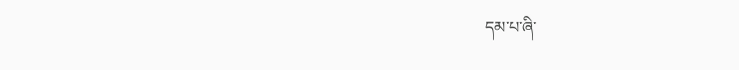དམ་པ་ཞི་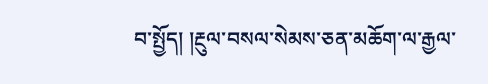བ་སྤྱོད། །རྔུལ་བསལ་སེམས་ཅན་མཆོག་ལ་རྒྱལ་